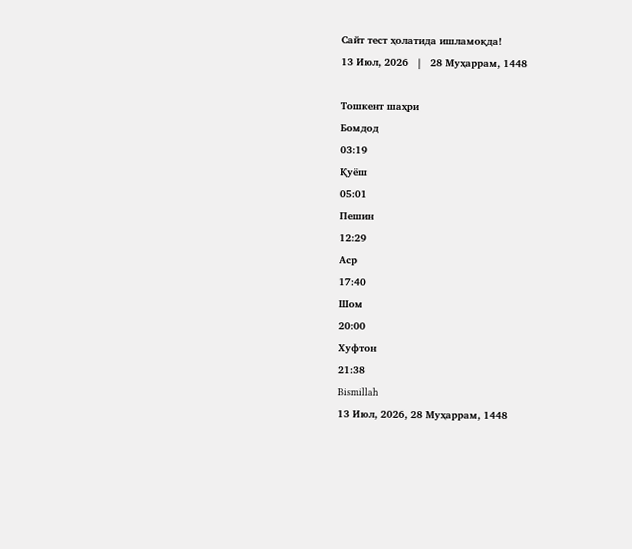Сайт тест ҳолатида ишламоқда!
13 Июл, 2026   |   28 Муҳаррам, 1448

Тошкент шаҳри
Бомдод
03:19
Қуёш
05:01
Пешин
12:29
Аср
17:40
Шом
20:00
Хуфтон
21:38
Bismillah
13 Июл, 2026, 28 Муҳаррам, 1448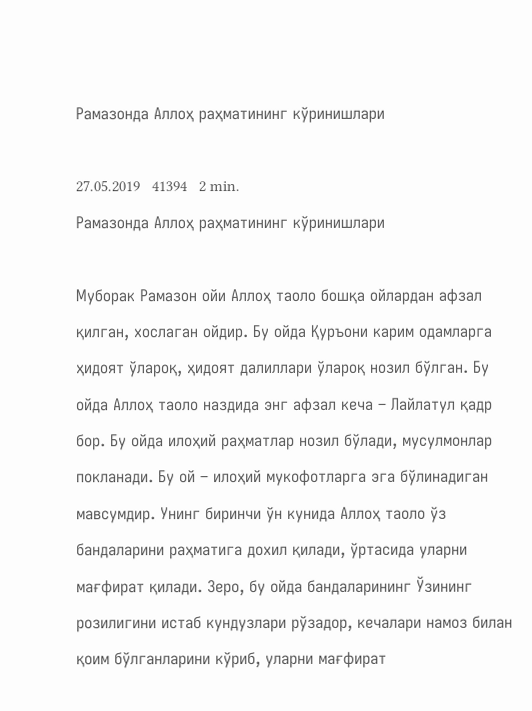Рамазонда Аллоҳ раҳматининг кўринишлари

27.05.2019   41394   2 min.
Рамазонда Аллоҳ раҳматининг кўринишлари

Муборак Рамазон ойи Аллоҳ таоло бошқа ойлардан афзал қилган, хослаган ойдир. Бу ойда Қуръони карим одамларга ҳидоят ўлароқ, ҳидоят далиллари ўлароқ нозил бўлган. Бу ойда Аллоҳ таоло наздида энг афзал кеча – Лайлатул қадр бор. Бу ойда илоҳий раҳматлар нозил бўлади, мусулмонлар покланади. Бу ой – илоҳий мукофотларга эга бўлинадиган мавсумдир. Унинг биринчи ўн кунида Аллоҳ таоло ўз бандаларини раҳматига дохил қилади, ўртасида уларни мағфират қилади. Зеро, бу ойда бандаларининг Ўзининг розилигини истаб кундузлари рўзадор, кечалари намоз билан қоим бўлганларини кўриб, уларни мағфират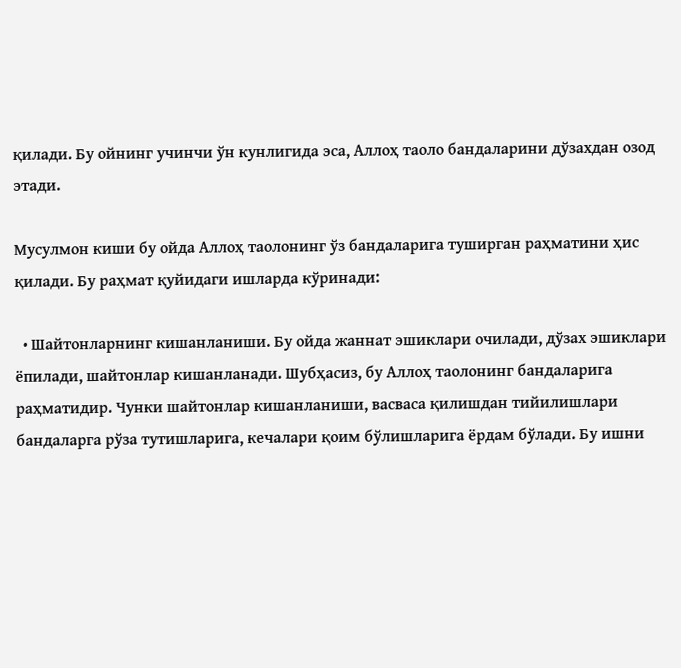қилади. Бу ойнинг учинчи ўн кунлигида эса, Аллоҳ таоло бандаларини дўзахдан озод этади.

Мусулмон киши бу ойда Аллоҳ таолонинг ўз бандаларига туширган раҳматини ҳис қилади. Бу раҳмат қуйидаги ишларда кўринади:

  • Шайтонларнинг кишанланиши. Бу ойда жаннат эшиклари очилади, дўзах эшиклари ёпилади, шайтонлар кишанланади. Шубҳасиз, бу Аллоҳ таолонинг бандаларига раҳматидир. Чунки шайтонлар кишанланиши, васваса қилишдан тийилишлари бандаларга рўза тутишларига, кечалари қоим бўлишларига ёрдам бўлади. Бу ишни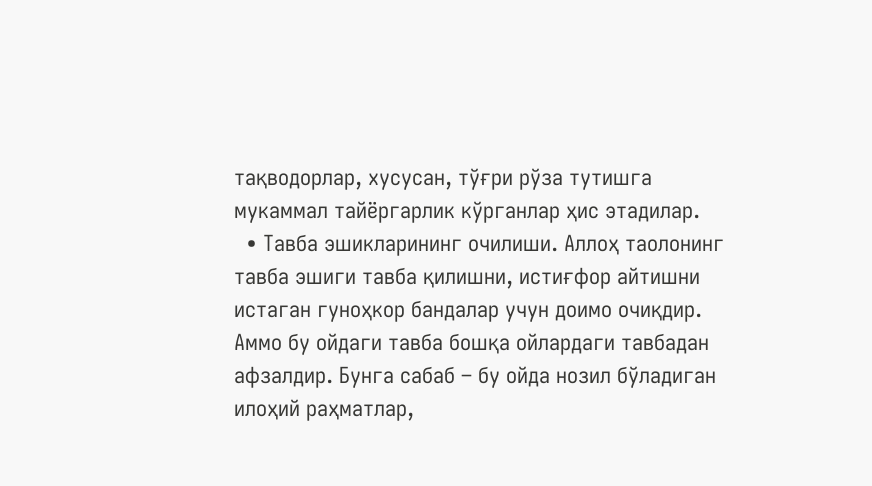тақводорлар, хусусан, тўғри рўза тутишга мукаммал тайёргарлик кўрганлар ҳис этадилар.
  • Тавба эшикларининг очилиши. Аллоҳ таолонинг тавба эшиги тавба қилишни, истиғфор айтишни истаган гуноҳкор бандалар учун доимо очиқдир. Аммо бу ойдаги тавба бошқа ойлардаги тавбадан афзалдир. Бунга сабаб – бу ойда нозил бўладиган илоҳий раҳматлар,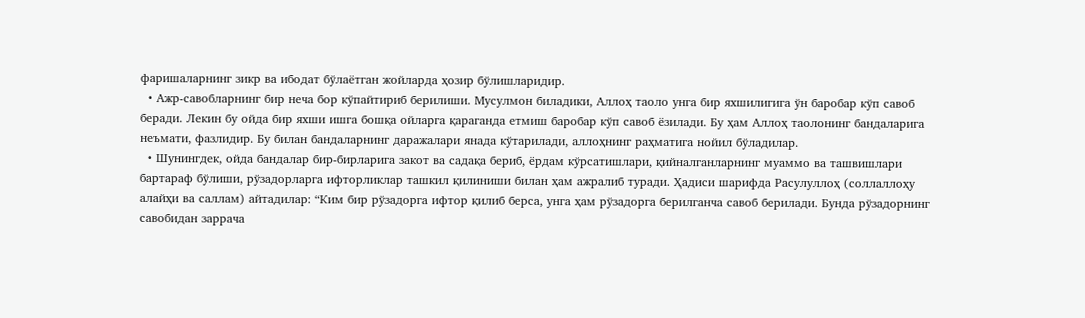фаришаларнинг зикр ва ибодат бўлаётган жойларда ҳозир бўлишларидир.
  • Ажр-савобларнинг бир неча бор кўпайтириб берилиши. Мусулмон биладики, Аллоҳ таоло унга бир яхшилигига ўн баробар кўп савоб беради. Лекин бу ойда бир яхши ишга бошқа ойларга қараганда етмиш баробар кўп савоб ёзилади. Бу ҳам Аллоҳ таолонинг бандаларига неъмати, фазлидир. Бу билан бандаларнинг даражалари янада кўтарилади, аллоҳнинг раҳматига нойил бўладилар.
  • Шунингдек, ойда бандалар бир-бирларига закот ва садақа бериб, ёрдам кўрсатишлари, қийналганларнинг муаммо ва ташвишлари бартараф бўлиши, рўзадорларга ифторликлар ташкил қилиниши билан ҳам ажралиб туради. Ҳадиси шарифда Расулуллоҳ (соллаллоҳу алайҳи ва саллам) айтадилар: “Ким бир рўзадорга ифтор қилиб берса, унга ҳам рўзадорга берилганча савоб берилади. Бунда рўзадорнинг савобидан заррача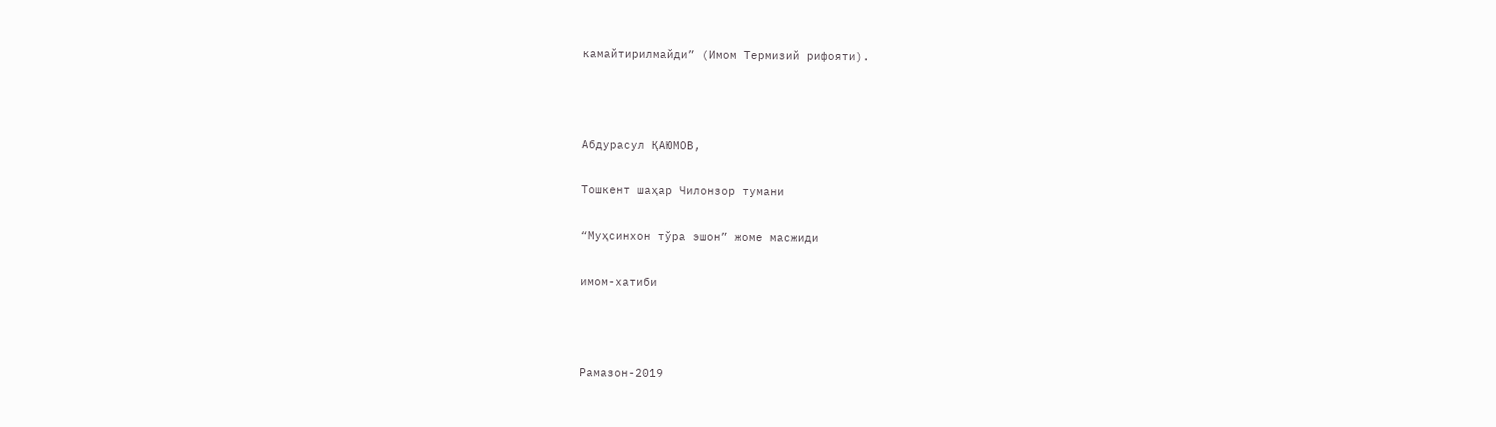камайтирилмайди” (Имом Термизий рифояти).



Абдурасул ҚАЮМОВ,

Тошкент шаҳар Чилонзор тумани

“Муҳсинхон тўра эшон” жоме масжиди

имом-хатиби



Рамазон-2019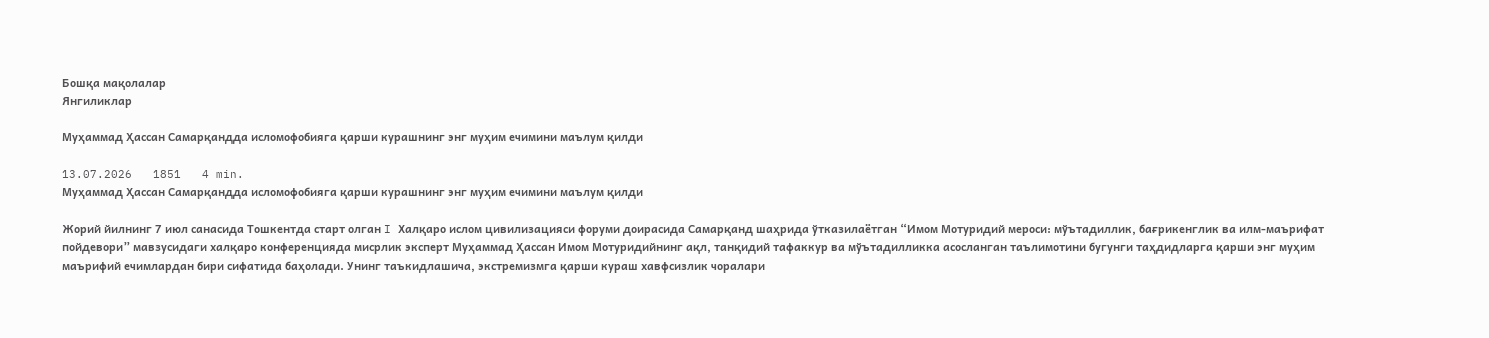Бошқа мақолалар
Янгиликлар

Муҳаммад Ҳассан Самарқандда исломофобияга қарши курашнинг энг муҳим ечимини маълум қилди

13.07.2026   1851   4 min.
Муҳаммад Ҳассан Самарқандда исломофобияга қарши курашнинг энг муҳим ечимини маълум қилди

Жорий йилнинг 7 июл санасида Тошкентда старт олган I Халқаро ислом цивилизацияси форуми доирасида Самарқанд шаҳрида ўтказилаётган “Имом Мотуридий мероси: мўътадиллик, бағрикенглик ва илм-маърифат пойдевори” мавзусидаги халқаро конференцияда мисрлик эксперт Муҳаммад Ҳассан Имом Мотуридийнинг ақл, танқидий тафаккур ва мўътадилликка асосланган таълимотини бугунги таҳдидларга қарши энг муҳим маърифий ечимлардан бири сифатида баҳолади. Унинг таъкидлашича, экстремизмга қарши кураш хавфсизлик чоралари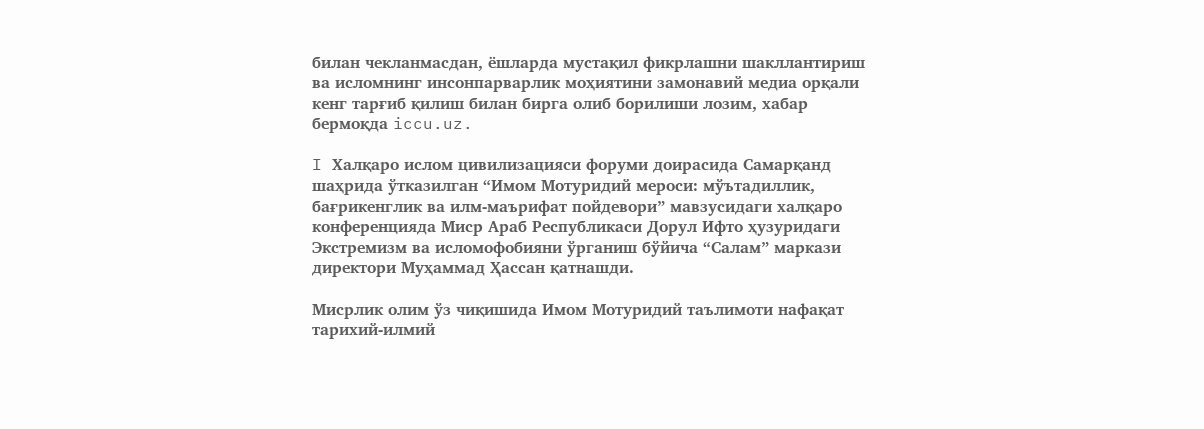билан чекланмасдан, ёшларда мустақил фикрлашни шакллантириш ва исломнинг инсонпарварлик моҳиятини замонавий медиа орқали кенг тарғиб қилиш билан бирга олиб борилиши лозим, хабар бермоқда iccu.uz.

I Халқаро ислом цивилизацияси форуми доирасида Самарқанд шаҳрида ўтказилган “Имом Мотуридий мероси: мўътадиллик, бағрикенглик ва илм-маърифат пойдевори” мавзусидаги халқаро конференцияда Миср Араб Республикаси Дорул Ифто ҳузуридаги Экстремизм ва исломофобияни ўрганиш бўйича “Салам” маркази директори Муҳаммад Ҳассан қатнашди.

Мисрлик олим ўз чиқишида Имом Мотуридий таълимоти нафақат тарихий-илмий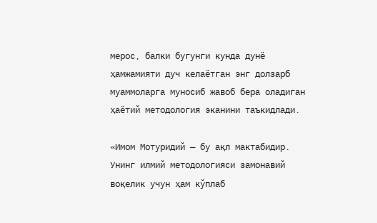мерос, балки бугунги кунда дунё ҳамжамияти дуч келаётган энг долзарб муаммоларга муносиб жавоб бера оладиган ҳаётий методология эканини таъкидлади.

«Имом Мотуридий — бу ақл мактабидир. Унинг илмий методологияси замонавий воқелик учун ҳам кўплаб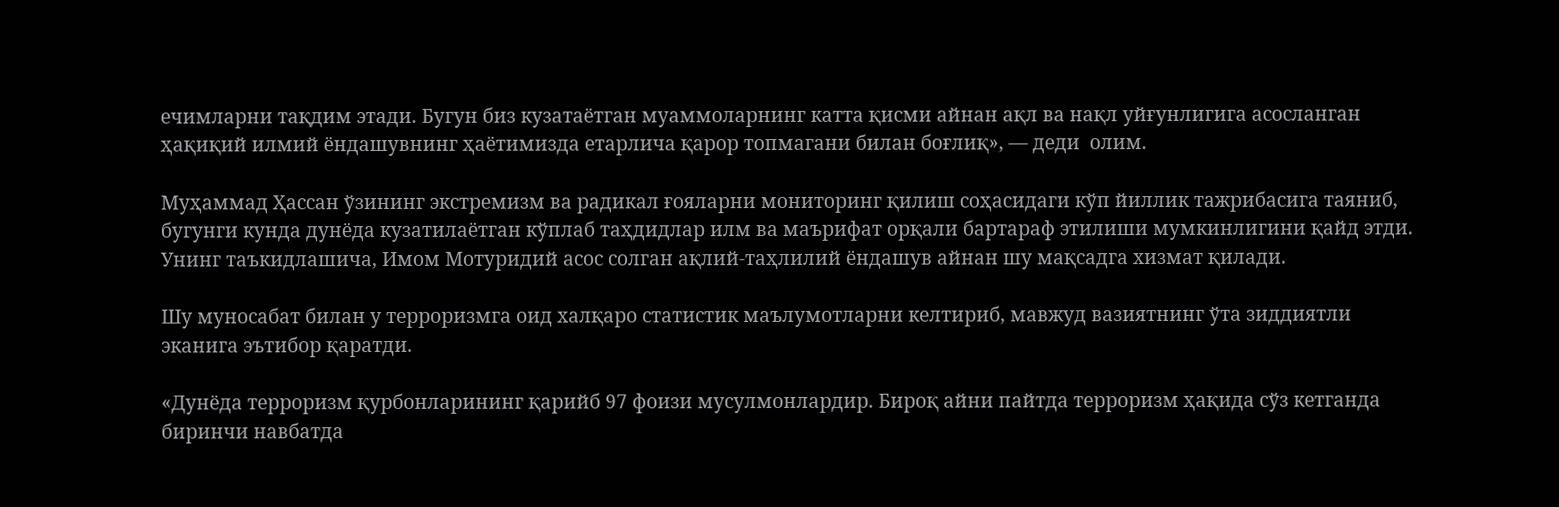ечимларни тақдим этади. Бугун биз кузатаётган муаммоларнинг катта қисми айнан ақл ва нақл уйғунлигига асосланган ҳақиқий илмий ёндашувнинг ҳаётимизда етарлича қарор топмагани билан боғлиқ», — деди  олим.

Муҳаммад Ҳассан ўзининг экстремизм ва радикал ғояларни мониторинг қилиш соҳасидаги кўп йиллик тажрибасига таяниб, бугунги кунда дунёда кузатилаётган кўплаб таҳдидлар илм ва маърифат орқали бартараф этилиши мумкинлигини қайд этди. Унинг таъкидлашича, Имом Мотуридий асос солган ақлий-таҳлилий ёндашув айнан шу мақсадга хизмат қилади.

Шу муносабат билан у терроризмга оид халқаро статистик маълумотларни келтириб, мавжуд вазиятнинг ўта зиддиятли эканига эътибор қаратди.

«Дунёда терроризм қурбонларининг қарийб 97 фоизи мусулмонлардир. Бироқ айни пайтда терроризм ҳақида сўз кетганда биринчи навбатда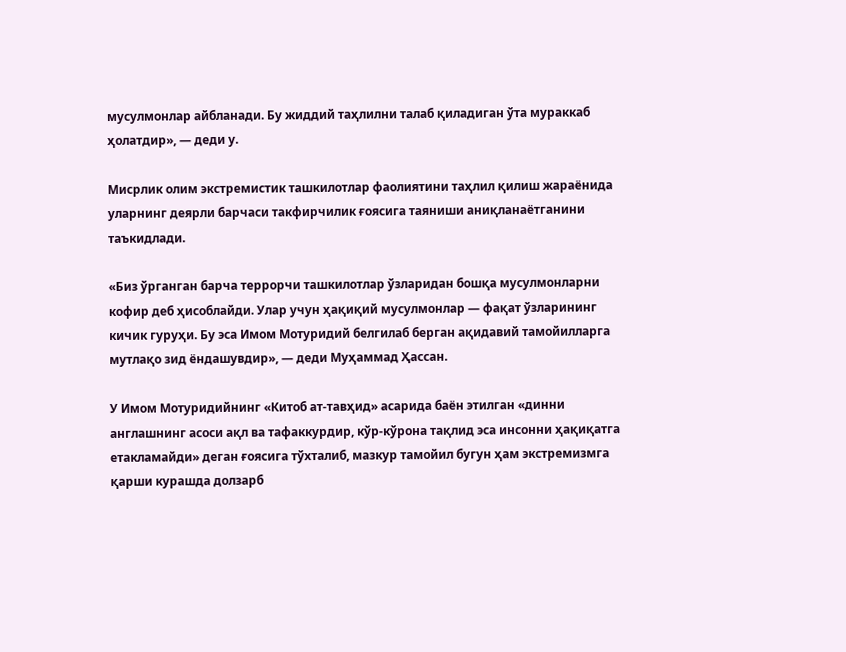мусулмонлар айбланади. Бу жиддий таҳлилни талаб қиладиган ўта мураккаб ҳолатдир», — деди у.

Мисрлик олим экстремистик ташкилотлар фаолиятини таҳлил қилиш жараёнида уларнинг деярли барчаси такфирчилик ғоясига таяниши аниқланаётганини таъкидлади.

«Биз ўрганган барча террорчи ташкилотлар ўзларидан бошқа мусулмонларни кофир деб ҳисоблайди. Улар учун ҳақиқий мусулмонлар — фақат ўзларининг кичик гуруҳи. Бу эса Имом Мотуридий белгилаб берган ақидавий тамойилларга мутлақо зид ёндашувдир», — деди Муҳаммад Ҳассан.

У Имом Мотуридийнинг «Китоб ат-тавҳид» асарида баён этилган «динни англашнинг асоси ақл ва тафаккурдир, кўр-кўрона тақлид эса инсонни ҳақиқатга етакламайди» деган ғоясига тўхталиб, мазкур тамойил бугун ҳам экстремизмга қарши курашда долзарб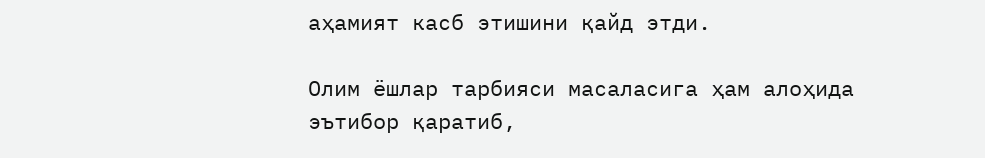аҳамият касб этишини қайд этди.

Олим ёшлар тарбияси масаласига ҳам алоҳида эътибор қаратиб,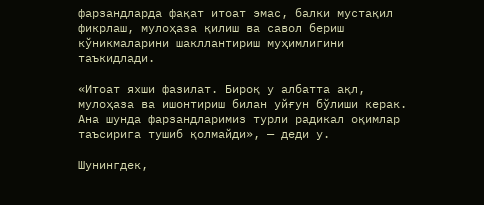фарзандларда фақат итоат эмас, балки мустақил фикрлаш, мулоҳаза қилиш ва савол бериш кўникмаларини шакллантириш муҳимлигини таъкидлади.

«Итоат яхши фазилат. Бироқ у албатта ақл, мулоҳаза ва ишонтириш билан уйғун бўлиши керак. Ана шунда фарзандларимиз турли радикал оқимлар таъсирига тушиб қолмайди», — деди у.

Шунингдек,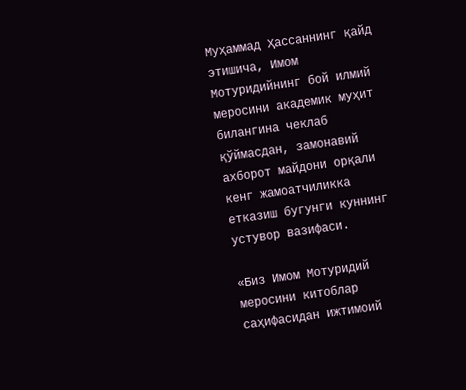Муҳаммад Ҳассаннинг қайд этишича, Имом Мотуридийнинг бой илмий меросини академик муҳит билангина чеклаб қўймасдан, замонавий ахборот майдони орқали кенг жамоатчиликка етказиш бугунги куннинг устувор вазифаси.

«Биз Имом Мотуридий меросини китоблар саҳифасидан ижтимоий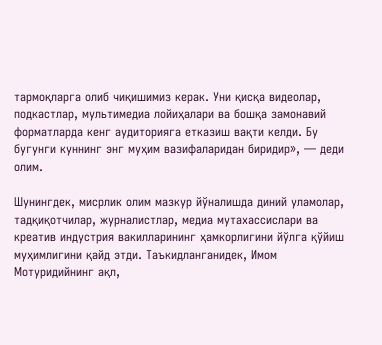тармоқларга олиб чиқишимиз керак. Уни қисқа видеолар, подкастлар, мультимедиа лойиҳалари ва бошқа замонавий форматларда кенг аудиторияга етказиш вақти келди. Бу бугунги куннинг энг муҳим вазифаларидан биридир», — деди олим.

Шунингдек, мисрлик олим мазкур йўналишда диний уламолар, тадқиқотчилар, журналистлар, медиа мутахассислари ва креатив индустрия вакилларининг ҳамкорлигини йўлга қўйиш муҳимлигини қайд этди. Таъкидланганидек, Имом Мотуридийнинг ақл,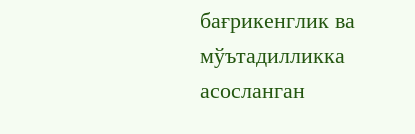бағрикенглик ва мўътадилликка асосланган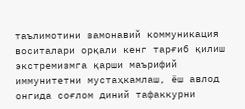таълимотини замонавий коммуникация воситалари орқали кенг тарғиб қилиш экстремизмга қарши маърифий иммунитетни мустаҳкамлаш, ёш авлод онгида соғлом диний тафаккурни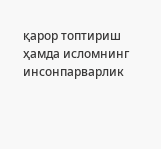қарор топтириш ҳамда исломнинг инсонпарварлик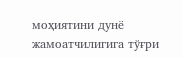моҳиятини дунё жамоатчилигига тўғри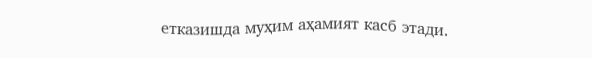етказишда муҳим аҳамият касб этади.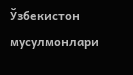Ўзбекистон мусулмонлари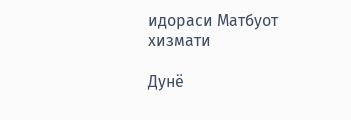идораси Матбуот хизмати

Дунё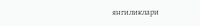янгиликлари